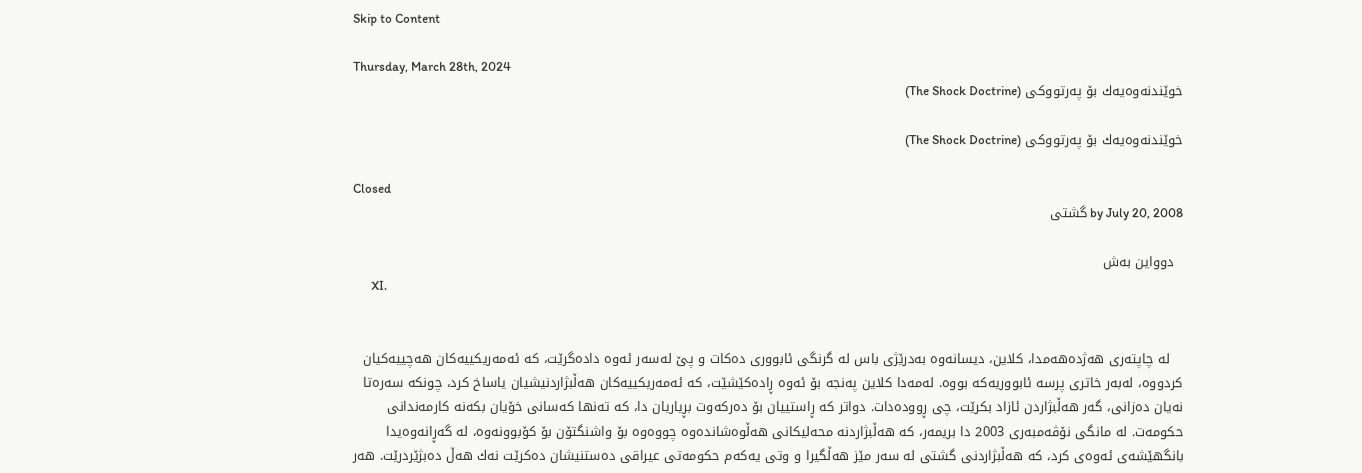Skip to Content

Thursday, March 28th, 2024
خوێندنه‌وه‌یه‌ك بۆ په‌رتووکی (The Shock Doctrine)

خوێندنه‌وه‌یه‌ك بۆ په‌رتووکی (The Shock Doctrine)

Closed
by July 20, 2008 گشتی

  دوواین به‌ش
      XI.


   له‌ چاپته‌ری هه‌ژده‌هه‌مدا، كلاین، دیسانه‌وه‌ به‌درێژی باس له‌ گرنگی ئابووری ده‌کات و پێ له‌سه‌ر ئه‌وه‌ داده‌گرێت، که‌ ئه‌مه‌ریکییه‌کان هه‌چییه‌کیان کردووه‌، له‌به‌ر خاتری پرسه‌‌ ئابووریه‌که‌ بووه‌. له‌مه‌دا كلاین په‌نجه‌ بۆ ئه‌وه‌ ڕاده‌کێشێت، که‌ ئه‌مه‌ریکییه‌کان هه‌ڵبژاردنیشیان یاساخ کرد، چونکه‌ سه‌ره‌تا نه‌یان ده‌زانی، گه‌ر هه‌ڵبژاردن ئازاد بکرێت، چی ڕووده‌دات. دواتر که‌ ڕاستییان بۆ ده‌رکه‌وت بڕیاریان دا، که‌ ته‌نها که‌سانی خۆیان بکه‌نه‌ کارمه‌ندانی حکومه‌ت. له‌ مانگی نۆڤه‌مبه‌ری 2003 دا بریمه‌ر، که‌ هه‌ڵبژاردنه‌ محه‌لیکانی هه‌ڵوه‌شانده‌وه‌ چووه‌وه‌ بۆ واشنگتۆن بۆ کۆبوونه‌وه‌، له‌ گه‌ڕانه‌وه‌یدا بانگهێشه‌ی ئه‌وه‌ی کرد، که‌ هه‌ڵبژاردنی گشتی له‌ سه‌ر مێز هه‌ڵگیرا و وتی یه‌که‌م حکومه‌تی عیراقی ده‌ستنیشان ده‌کرێت نه‌ك هه‌ڵ ده‌بژێردرێت. هه‌ر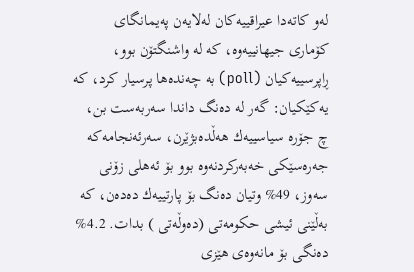له‌و کاته‌دا عیراقییه‌کان له‌لایه‌ن په‌یمانگای کۆماری جیهانییه‌وه،‌ که‌ له‌ واشنگتۆن بوو، ڕاپرسییه‌کیان (poll) به‌ چه‌نده‌ها پرسیار کرد، که‌ یه‌کێكیان: گه‌ر له‌ ده‌نگ داندا سه‌ربه‌ست بن، چ جۆره‌ سیاسییه‌ك هه‌ڵده‌بژێرن، سه‌رئه‌نجامه‌که‌ جه‌ره‌سێکی خه‌به‌رکردنه‌وه‌ بوو بۆ ئه‌هلی زۆنی سه‌وز، 49% وتیان ده‌نگ بۆ پارتییه‌ك ده‌ده‌ن، که‌ به‌ڵێنی ئیشی حکومه‌تی (ده‌وڵه‌تی ) بدات. 4.2% ده‌نگی بۆ مانه‌وه‌ی هێزی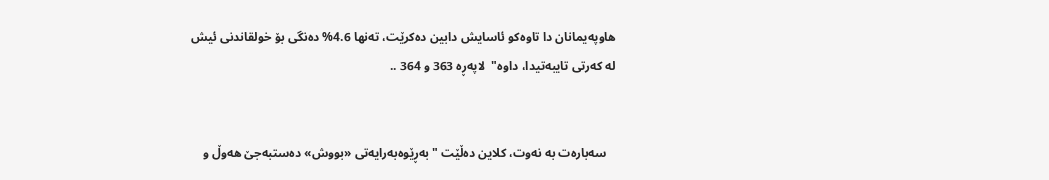هاوپه‌یمانان دا ‌تاوه‌کو ئاسایش دابین ده‌کرێت، ته‌نها 4.6% ده‌نگی بۆ خولقاندنی ئیش له‌ که‌رتی تایبه‌تیدا، داوه‌"  لاپه‌ڕه‌ 363 و 364 ..


   سه‌باره‌ت به‌ نه‌وت، کلاین ده‌ڵێت " به‌ڕێوه‌به‌رایه‌تی «بووش» ده‌ستبه‌جێ هه‌وڵ و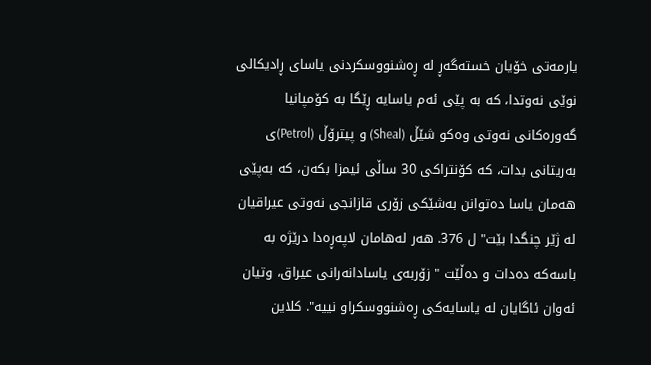یارمه‌تی خۆیان خسته‌گه‌ڕ له‌ ڕه‌شنووسکردنی یاسای ڕادیکالی نوێی نه‌وتدا، که‌ به‌ پێی ئه‌م یاسایه‌ ڕێگا به‌ کۆمپانیا گه‌وره‌کانی نه‌وتی وه‌کو شێڵ (Sheal) و پیترۆڵ (Petrol)ی به‌ریتانی بدات، که‌ کۆنتراکی 30 ساڵی ئیمزا بکه‌ن، که‌ به‌پێی هه‌مان یاسا ده‌توانن به‌شێکی زۆری قازانجی نه‌وتی عیراقیان له‌ ژێر چنگدا بێت" ل 376. هه‌ر له‌هامان لاپه‌ڕه‌دا درێژه‌ به‌ باسه‌که‌ ده‌دات و ده‌ڵێت " زۆربه‌ی یاسادانه‌رانی عیراق، وتیان ئه‌وان ئاگایان له‌ یاسایه‌کی ڕه‌شنووسکراو نییه‌". کلاین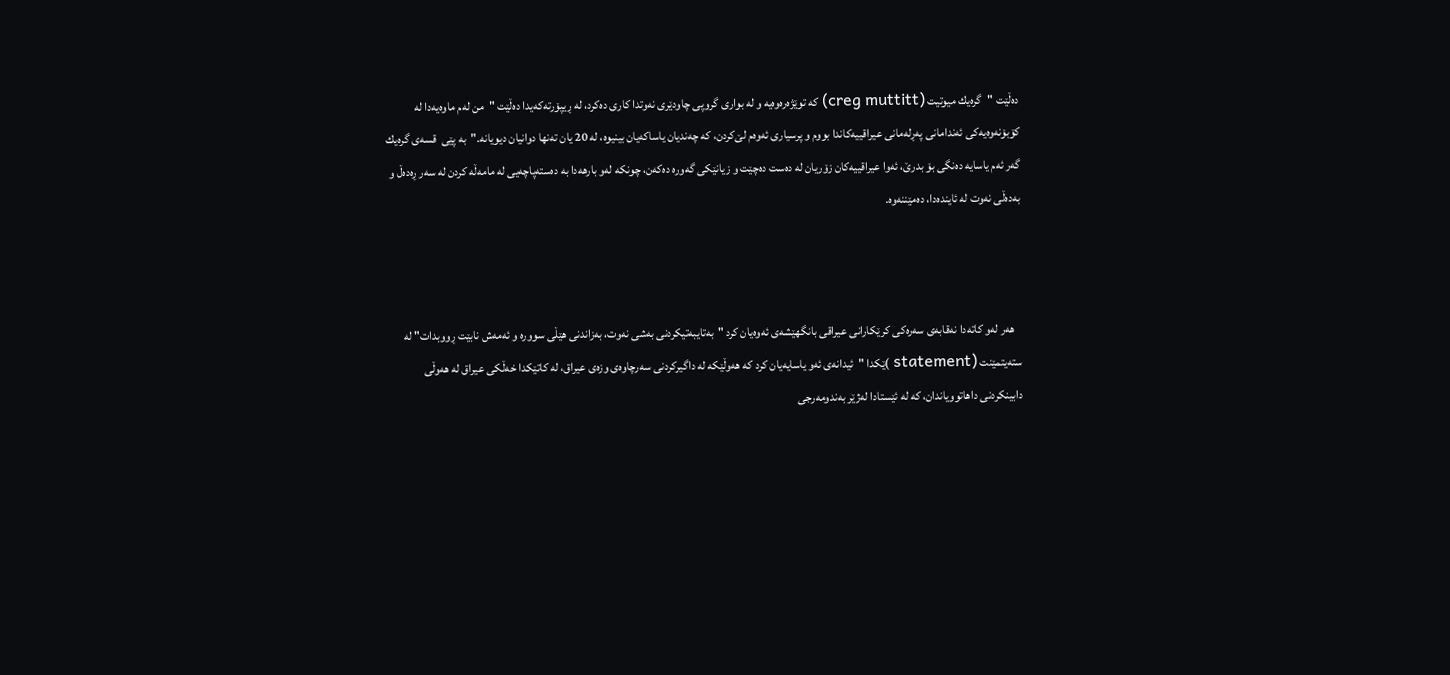ده‌ڵێت "گره‌یك میوتیت (creg muttitt) که‌ توێژه‌ره‌وه‌یه‌ و له‌ بواری گروپی چاودێری نه‌وتدا کاری ده‌کرد، له‌ ڕیپۆرته‌که‌یدا ده‌ڵێت "من له‌م ماوه‌یه‌دا له‌ کۆبۆنه‌وه‌یه‌کی ئه‌ندامانی په‌ڕله‌مانی عیراقییه‌کاندا بووم و پرسیاری ئه‌وه‌م لێ‌کردن، که‌ چه‌ندیان یاساکه‌یان بینیوه‌، له‌ 20 یان ته‌نها دوانیان دیویانه‌."  به‌ پێی  قسه‌ی گره‌یك گه‌ر ئه‌م یاسایه‌ ده‌نگی بۆ بدرێ، ئه‌وا‌ عیراقییه‌کان زۆریان له‌ ده‌ست ده‌چێت و زیانێکی گه‌وره‌ ده‌که‌ن، چونکه‌ له‌و بارهه‌دا به‌ ده‌سته‌پاچه‌یی له‌ مامه‌ڵه‌ کردن له‌ سه‌ر ڕه‌ده‌ڵ و به‌ده‌ڵی نه‌وت له‌ ئاینده‌دا، ده‌مێننه‌وه‌.



   هه‌ر له‌و کاته‌دا نه‌قابه‌ی سه‌ره‌کی کرێکارانی عیراقی بانگهێشه‌ی ئه‌وه‌یان کرد "به‌تایبه‌تیکردنی به‌شی نه‌وت، به‌زاندنی هێڵی سووره‌ و ئه‌مه‌ش نابێت ڕووبدات" له‌ سته‌یتمێنت (statement )ێکدا "ئیدانه‌ی ئه‌و یاسایه‌یان کرد که‌ هه‌وڵێکه‌ له‌ داگیرکردنی سه‌رچاوه‌ی وزه‌ی عیراق، له‌ کاتێكدا خه‌ڵکی عیراق له‌ هه‌وڵی دابینکردنی داهاتوویاندان، که‌ له‌ ئێستادا له‌ژێر به‌ندومه‌رجی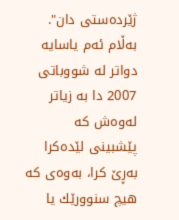ژێرده‌ستی دان".  به‌ڵام ئه‌م یاسایه‌ دواتر له‌ شووباتی 2007 دا به‌ زیاتر‌ له‌وه‌ش که‌ پێشبینی لێده‌کرا به‌ڕێ کرا، به‌وه‌ی که‌ هیچ سنوورێك یا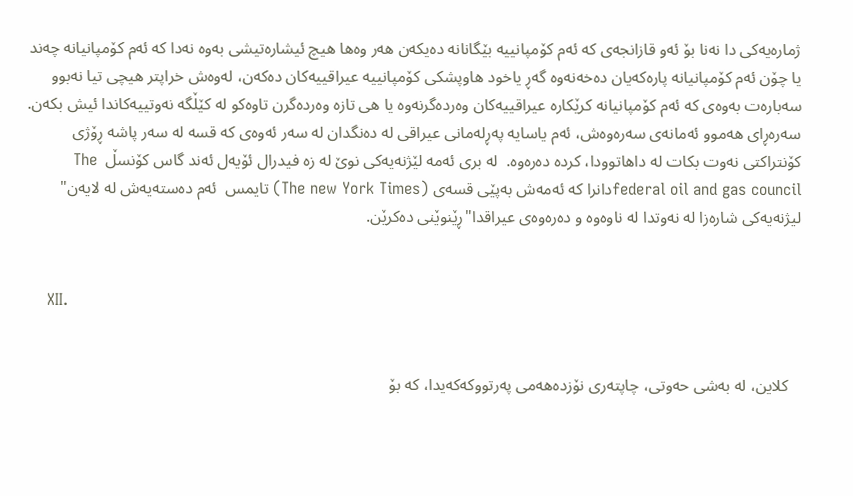ژماره‌یه‌کی دا نه‌نا بۆ ئه‌و قازانجه‌ی که‌ ئه‌م کۆمپانییه‌‌ بێگانانه‌ ده‌یکه‌ن هه‌ر وه‌ها هیچ ئیشاره‌تیشی به‌وه‌ نه‌دا که‌ ئه‌م کۆمپانیانه‌ چه‌ند یا چۆن ئه‌م کۆمپانیانه‌ پاره‌که‌یان ده‌خه‌نه‌وه‌ گه‌ڕ‌ یاخود هاوپشکی کۆمپانییه‌‌ عیراقییه‌کان ده‌که‌ن، له‌وه‌ش خراپتر هیچی تیا نه‌بوو سه‌باره‌ت به‌وه‌ی که‌ ئه‌م کۆمپانیانه‌ کرێکاره‌ عیراقییه‌کان وه‌رده‌گرنه‌وه‌ یا هی تازه‌ وه‌رده‌گرن تاوه‌کو له‌ کێڵگه‌ نه‌وتییه‌کاندا ئیش بکه‌ن. سه‌ره‌ڕای هه‌موو ئه‌مانه‌ی سه‌ره‌وه‌ش، ئه‌م یاسایه‌ په‌ڕله‌مانی عیراقی له‌ ده‌نگدان له‌ سه‌ر ئه‌وه‌ی که‌ قسه‌ له‌ سه‌ر پاشه‌ ڕۆژی کۆنتراکتی نه‌وت بکات له‌ داهاتوودا، کرده‌ ده‌ره‌وه‌.  له‌ بری ئه‌مه‌ لێژنه‌یه‌‌کی نوێ له‌ زه‌ فیدرال ئۆیه‌ل ئه‌ند گاس کۆنسڵ  The federal oil and gas councilدانرا که‌ ئه‌مه‌ش به‌پێی قسه‌ی (The new York Times) تایمس  ئه‌م ده‌سته‌یه‌‌ش له‌ لایه‌ن" لیژنه‌یه‌کی شاره‌زا له‌ نه‌وتدا له‌ ناوه‌وه‌ و ده‌ره‌وه‌ی عیراقدا"ڕێنوێنی ده‌کرێن.


    XII.


   كلاین، له‌ به‌شی حه‌وتی، چاپته‌ری نۆزده‌هه‌می په‌رتووکه‌که‌یدا، که‌ بۆ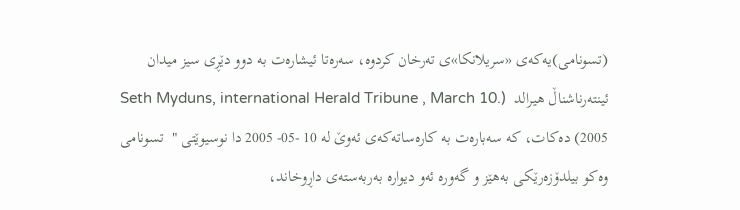(تسونامی)یه‌که‌ی «سریلانکا»ی ته‌رخان کردوه‌، سه‌ره‌تا ئیشاره‌ت به‌ دوو دێڕی سیز میدان ئینته‌رناشناڵ هیرالد  (Seth Myduns, international Herald Tribune , March 10. 2005) ده‌کات، که‌ سه‌باره‌ت به‌ کاره‌ساته‌که‌ی ئه‌وێ له‌ 10 -05- 2005 دا نوسیوێتی "  تسونامی وه‌کو بیلدۆزه‌رێکی به‌هێز و گه‌وره‌ ئه‌و دیواره‌ به‌ربه‌سته‌ی داڕوخاند،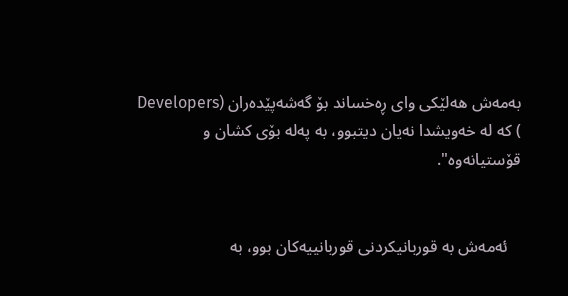به‌مه‌ش هه‌لێکی وای ڕه‌خساند بۆ گه‌شه‌پێده‌ران (Developers ) که‌ له‌ خه‌ویشدا نه‌یان دیتبوو، به‌ په‌له‌ بۆی کشان و قۆستیانه‌وه‌".


   ئه‌مه‌ش به‌ قوربانیکردنی قوربانییه‌کان بوو، به‌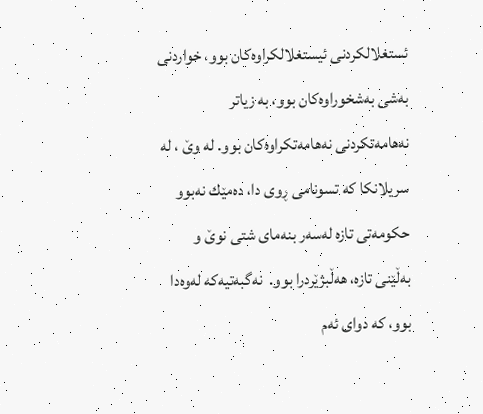ئستغلالکردنی ئیستغلالکراوه‌کان بوو، خواردنی به‌شی به‌شخوراوه‌کان بوو، به‌ زیاتر نه‌هامه‌تکردنی نه‌هامه‌تکراوه‌کان بوو‌. له‌ وێ ، له‌ سریلانکا که‌ تسونامی ڕوی دا، ده‌مێك نه‌بوو حکومه‌تی تازه‌ له‌سه‌ر بنه‌مای شتی نوێ و به‌ڵێنی تازه، ‌هه‌ڵبژێردرا بوو.  نه‌گبه‌تیه‌که‌ له‌وه‌دا بوو، که‌ دوای ئه‌م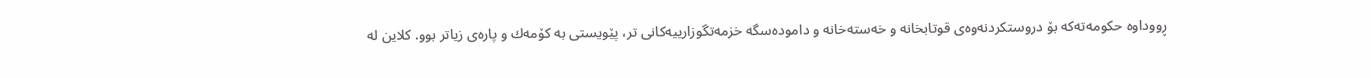ڕووداوه‌ حکومه‌ته‌که‌ بۆ دروستکردنه‌وه‌ی قوتابخانه و خه‌سته‌خانه و داموده‌سگه‌ خزمه‌تگوزارییه‌کانی تر، پێویستی به‌ کۆمه‌ك و پاره‌ی زیاتر بوو. کلاین له‌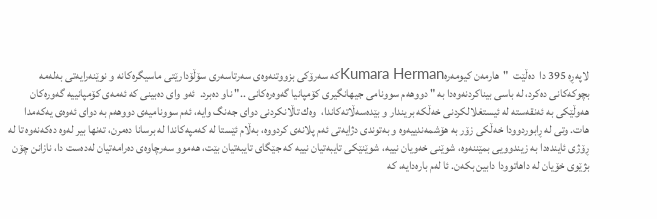لاپه‌ڕه‌ 395 دا  ده‌ڵێت  "هارمه‌ن کیومه‌ره‌Kumara Hermanکه‌ سه‌رۆكی بزووتنه‌وه‌ی سه‌رتاسه‌ری سۆڵۆدارێتی ماسیگره‌کانه‌ و نوێنه‌رایه‌تی به‌له‌مه‌ بچوکه‌کانی ده‌کرد، له‌ باسی بیناکردنه‌وه‌دا به‌ " دووهه‌م سوونامی جیهانگیری کۆمپانیا گه‌وه‌ره‌کانی .." ناو ده‌برد.  ئه‌و وای ده‌بینی که‌ ئه‌مه‌ی کۆمپانییه‌‌ گه‌وره‌کان هه‌وڵێکی به‌ ئه‌نقه‌سته‌‌ له‌ ئیستغلالکردنی خه‌ڵکه‌ بریندار و بێده‌سه‌ڵاته‌کاندا،  وه‌ك‌ تاڵانکردنی دوای جه‌نگ وایه‌‌، ئه‌م سوونامیه‌ی دووهه‌م به‌ دوای ئه‌وه‌ی یه‌که‌مدا هات. وتی له‌ ڕابوردوودا خه‌ڵکی زۆر به‌ هۆشمه‌ندییه‌وه‌ و به‌توندی دژایه‌تی ئه‌م پلانه‌ی کردووه‌، به‌ڵام ئێستا له‌ که‌مپه‌کاندا له‌ برسانا ده‌مرن، ته‌نها بیر له‌وه‌ ده‌که‌نه‌وه‌ تا له‌ ڕۆژی ئاینده‌دا به‌ زیندوویی بمێننه‌وه‌، شوێنی خه‌ویان نییه‌، شوێنێکی تایبه‌تیان نییه‌ که‌ جێگای تایبه‌تیان بێت، هه‌موو سه‌رچاوه‌ی ده‌رامه‌تیان له‌ده‌ست دا، نازانن چۆن بژێوی خۆیان له‌ داهاتوودا دابین بکه‌ن. ئا له‌م باره‌‌دایه‌، که‌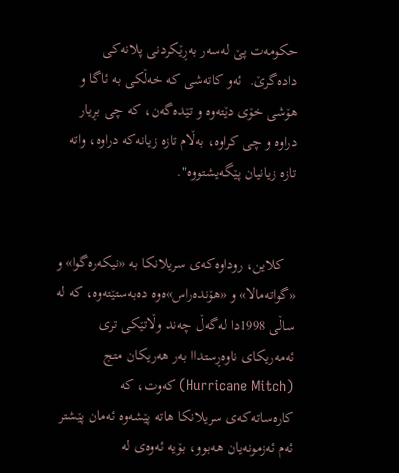حکومه‌ت پێ له‌سه‌ر به‌ڕێکردنی پلانه‌كی داده‌گرێ.  ئه‌و کاته‌شی که‌ خه‌ڵکی به‌ ئاگا و هۆشی خۆی دێته‌وه‌ و تێده‌گه‌ن، که‌ چی بڕیار دراوه ‌و چی کراوه‌، به‌ڵام تازه‌ زیانه‌‌که‌ دراوه‌، واته‌ تازه‌ زیانیان پێگه‌یشتووه‌".


   كلاین، روداوه‌که‌ی سریلانکا به‌ «نیکه‌ره‌گوا» و «گواته‌مالا» و «هۆنده‌راس»ه‌وه ده‌به‌ستێته‌وه،‌‌ که‌ له‌ ساڵی 1998دا له‌گه‌ڵ چه‌ند وڵاتێکی تری ئه‌مه‌ریکای ناوه‌ڕستداا به‌ر‌ هه‌ریکان متج (Hurricane Mitch) که‌وت، كه‌ کاره‌ساته‌که‌ی سریلانکا هاته‌ پێشه‌وه‌ ئه‌مان پێشتر ئه‌م ئه‌زمونه‌یان هه‌بوو، بۆیه‌ ئه‌وه‌ی له‌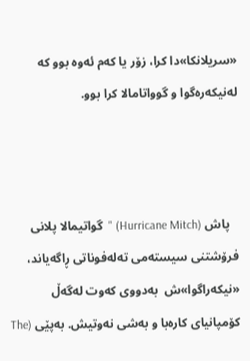«سریلانکا»دا کرا، زۆر یا که‌م ئه‌وه‌ بوو که‌ له‌نیکه‌ره‌گوا و گوواتامالا کرا بوو.



   پاش (Hurricane Mitch) "  گواتیمالا پلانی فرۆشتنی سیسته‌می ته‌له‌فوناتی ڕاگه‌یاند، «نیکه‌راگوا»ش  به‌دووی که‌وت له‌گه‌ڵ کۆمپانیای کاره‌با و به‌شی نه‌وتیش. به‌پێی (The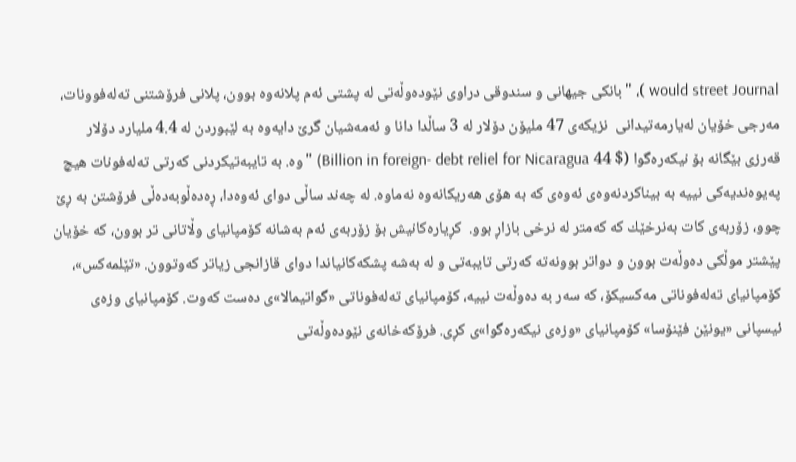would street Journal )، " بانکی جیهانی و سندوقی دراوی نێوده‌وڵه‌تی له‌ پشتی ئه‌م پلا‌نه‌وه‌ بوون، پلانی فرۆشتنی ته‌له‌فوونات، مه‌رجی خۆیان له‌یارمه‌تیدانی  نزیکه‌ی 47 ملیۆن دۆلار له‌ 3 ساڵدا دانا و ئه‌مه‌شیان گرێ دایه‌وه‌ به‌ لێبوردن له‌ 4.4 ملیارد دۆلار قه‌رزی بێگانه‌ بۆ نیکه‌ره‌گوا ($ 44 Billion in foreign- debt reliel for Nicaragua) "وه‌. به‌ تایبه‌تیکردنی که‌رتی ته‌له‌فونات هیچ په‌یوه‌ندیه‌کی نییه‌ به‌ بیناکردنه‌وه‌ی ئه‌وه‌ی که‌ به‌ هۆی هه‌ریکانه‌وه‌ نه‌ماوه‌. له‌ چه‌ند ساڵی دوای ئه‌وه‌دا، ڕه‌ده‌ڵوبه‌ده‌ڵی فرۆشتن به‌ ڕێ چوو، زۆربه‌ی کات به‌نرخێك که‌ که‌متر له‌ نرخی بازاڕ بوو.  کڕیاره‌کانیش بۆ زۆربه‌ی ئه‌م به‌شانه‌ کۆمپانیای وڵاتانی تر بوون، که‌ خۆیان پێشتر موڵکی ده‌وڵه‌ت بوون و دواتر بوونه‌ته‌ که‌رتی تایبه‌تی و له‌ به‌شه‌ پشکه‌کانیاندا دوای قازانجی زیاتر که‌وتوون. «تێلمه‌کس»، کۆمپانیای ته‌له‌فوناتی مه‌کسیکۆ، که‌ سه‌ر به‌ ده‌وڵه‌ت نییه‌، کۆمپانیای ته‌له‌فوناتی «گواتیمالا»ی ده‌ست که‌وت. کۆمپانیای وزه‌ی ئیسپانی «یونێن فێنۆسا» کۆمپانیای «وزه‌ی نیکه‌ره‌گوا»ی کڕی. فرۆکه‌خانه‌ی نێوده‌وڵه‌تی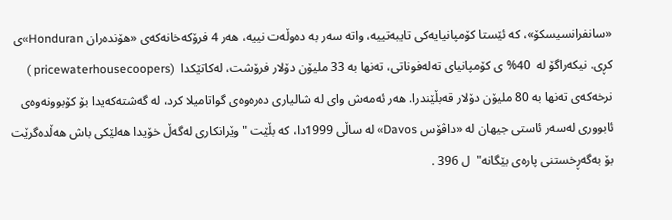«سانفرانسیسکۆ»، که‌ ئێستا کۆمپانیایه‌کی تایبه‌تییه‌، واته‌ سه‌ر به‌ ده‌وڵه‌ت نییه‌، هه‌ر‌ 4 فرۆکه‌خانه‌که‌ی «هۆنده‌ران Honduran»ی کڕی. نیکه‌راگۆ له‌  40% ی کۆمپانیای ته‌له‌فوناتی، ته‌نها به‌ 33 ملیۆن دۆلار فرۆشت، له‌کاتێكدا  (pricewaterhousecoopers ) نرخه‌که‌ی ته‌نها به‌ 80 ملیۆن دۆلار قه‌بڵێندرا. هه‌ر ئه‌مه‌ش وای له‌ شالیاری ده‌ره‌وه‌ی گواتامیلا کرد، له‌ گه‌شته‌که‌‌یدا بۆ کۆبوونه‌وه‌ی ئابووری له‌سه‌ر ئاستی جیهان له‌‌ «داڤۆس Davos» له‌ ساڵی 1999دا، که‌ بڵێت "وێرانکاری له‌گه‌ڵ خۆیدا هه‌لێکی باش هه‌ڵده‌گرێت بۆ به‌گه‌ڕخستنی پاره‌ی بێگانه‌"  ل 396 .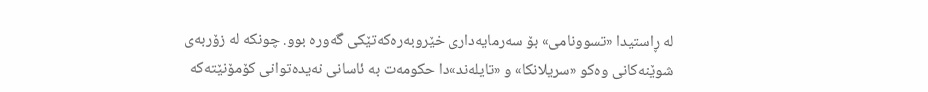له‌ ڕاستیدا «تسوونامی» بۆ سه‌رمایه‌داری خێروبه‌ره‌که‌تێکی گه‌وره‌ بوو. چونکه‌ له‌ زۆربه‌ی شوێنه‌كانی وه‌کو «سریلانکا» و «تایله‌ند»دا حکومه‌ت به‌ ئاسانی نه‌یده‌توانی کۆمۆنێته‌که‌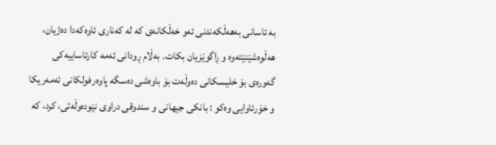به‌ ئاسانی به‌هه‌ڵکه‌ندنی ئه‌و خه‌ڵکانه‌ی که‌ له‌ که‌ناری ئاوه‌که‌دا ده‌ژیان، هه‌ڵوه‌شێنێته‌وه‌ و ڕاگوێزیان بکات. به‌ڵام ڕودانی ئه‌مه‌ کارئاساییه‌کی گه‌وره‌ی بۆ خلیسکانی ده‌وڵه‌ت‌ بۆ باوه‌شی ده‌سگه‌ پاوه‌رفولکانی ئه‌مه‌ریکا و خۆرئاوایی وه‌کو : بانکی جیهانی و سندوقی دراوی نێوده‌وڵه‌تی، کرد، که‌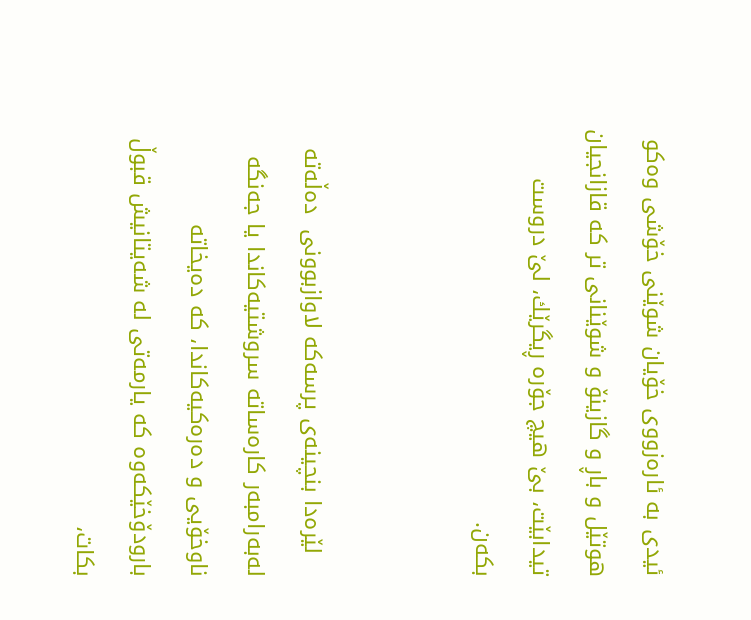ئیدی به‌ ئاره‌زووی خۆیان شوێنی خۆشی وه‌کو‌ هوتێل و باڕ و گازینۆ و شوێنانی تر که‌ قازانجیان تیدابێت، بێ هیچ جۆره‌ ڕیگرێك، لێ دروست بکه‌ن.


   لێره‌دا بنچینه‌ی پرسه‌که‌ لاوازبوونی  ده‌ڵه‌ته‌ له‌به‌رامبه‌ر کاره‌ساته‌ سروشتیه‌کاندا‌ یا جه‌نگه‌ ناوخۆیی و ده‌ره‌کیه‌کاندا، که‌ ده‌یخاته‌ بارودۆخێکه‌وه‌ که‌ یارمه‌تی له‌ شه‌یتانیش قبوڵ بکات،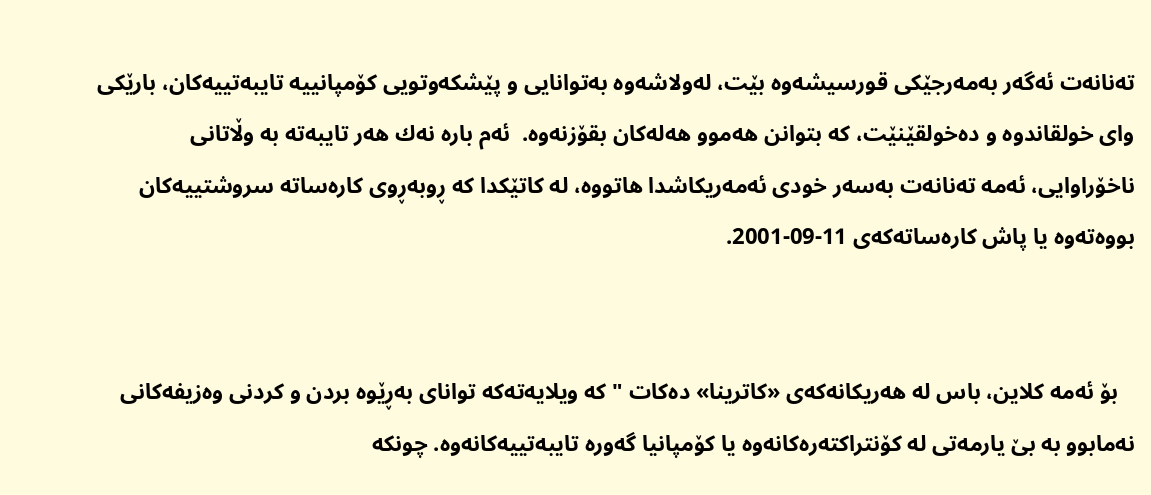ته‌نانه‌ت ئه‌گه‌ر به‌مه‌رجێکی قورسیشه‌وه‌ بێت، له‌ولاشه‌وه‌ به‌توانایی و پێشکه‌وتویی کۆمپانییه‌ تایبه‌تییه‌کان، بارێکی وای خولقاندوه‌ و ده‌خولقێنێت، که‌ بتوانن هه‌موو هه‌له‌کان بقۆزنه‌وه‌.  ئه‌م باره‌ نه‌ك هه‌ر تایبه‌ته‌ به‌ وڵاتانی ناخۆراوایی، ئه‌مه ته‌نانه‌ت‌ به‌سه‌ر خودی ئه‌مه‌ریکاشدا هاتووه، له‌ کاتێكدا که‌ ڕوبه‌ڕوی کاره‌ساته‌ سروشتییه‌کان بووه‌ته‌وه‌ یا پاش کاره‌ساته‌که‌ی 11-09-2001.


   بۆ ئه‌مه‌ کلاین، باس له‌ هه‌ریکانه‌كه‌ی «کاترینا» ده‌کات " که‌ ویلایه‌ته‌که‌ توانای به‌ڕێوه‌ بردن و کردنی وه‌زیفه‌کانی نه‌مابوو به‌ بێ یارمه‌تی له‌ کۆنتراکته‌ره‌کانه‌وه‌ یا کۆمپانیا گه‌وره‌ تایبه‌تییه‌کانه‌وه‌. چونکه‌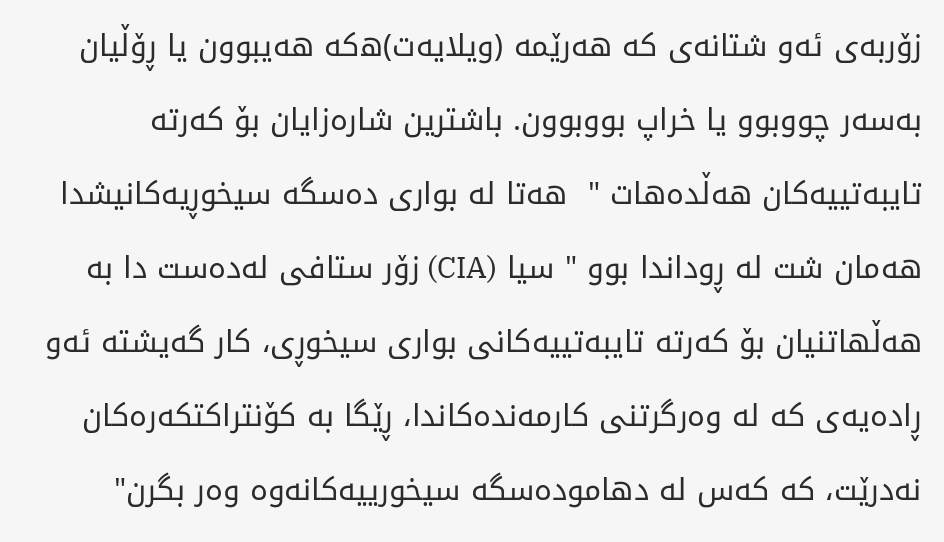زۆربه‌ی‌ ئه‌و شتانه‌ی که‌ هه‌رێمه‌ (ویلایه‌ت‌)ه‌که‌ هه‌یبوون یا ڕۆڵیان به‌سه‌ر چووبوو یا خراپ بووبوون. باشترین شاره‌زایان بۆ که‌رته‌ تایبه‌تییه‌کان هه‌ڵده‌هات "  هه‌تا له‌ بواری ده‌سگه‌ سیخوڕیه‌کانیشدا هه‌مان شت له‌ ڕوداندا بوو " سیا (CIA) زۆر ستافی له‌ده‌ست دا به‌ هه‌ڵهاتنیان بۆ که‌رته‌ تایبه‌تییه‌کانی بواری سیخوڕی، کار گه‌یشته‌ ئه‌و ڕاده‌یه‌ی که‌ له‌ وه‌رگرتنی کارمه‌نده‌کاندا، ڕێگا به‌ کۆنتراکتکه‌ره‌کان نه‌درێت، که‌ که‌س له‌ دهاموده‌سگه‌ سیخورییه‌کانه‌وه‌ وه‌ر بگرن"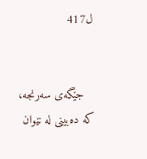ل417


   جێگه‌ی سه‌رنجه،‌ که‌ ده‌بینی له‌ نێوان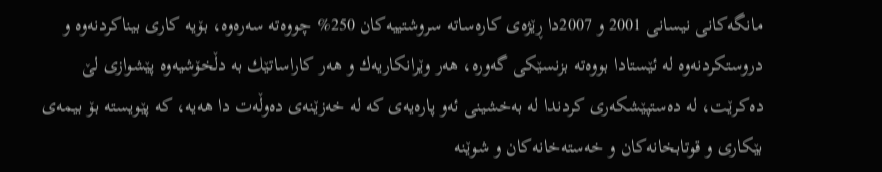مانگه‌کانی نیسانی 2001 و 2007دا ڕێژه‌ی کاره‌ساته‌ سروشتییه‌کان 250% چووه‌‌ته‌ سه‌ره‌وه‌، بۆیه‌ کاری بیناکردنه‌وه‌ و دروستکردنه‌وه‌ له‌ ئێستادا بووه‌ته‌ بزنسێکی گه‌وره‌، هه‌ر وێرانکاریه‌ك و هه‌ر کاراساتێك به‌ دڵخۆشیه‌وه‌ پێشوازی لێ ده‌کرێت، له‌ ده‌ستپێشکه‌ری کردندا له‌ به‌خشینی ئه‌و پاره‌یه‌ی که‌ له‌ خه‌زێنه‌ی ده‌وڵه‌ت دا هه‌یه،‌ که‌ پێویسته‌ بۆ بیمه‌ی بێکاری و قوتابخانه‌كان و خه‌سته‌خانه‌كان و شوێنه‌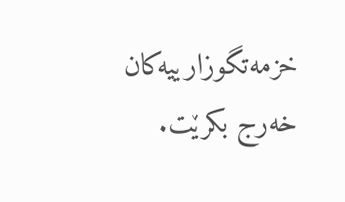خزمه‌تگوزارییه‌کان خه‌رج بکرێت.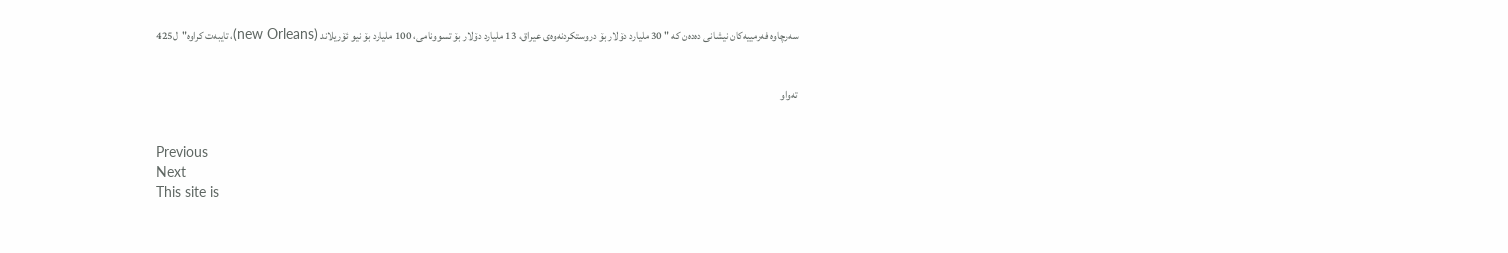سه‌رچاوه‌ فه‌رمییه‌کان نیشانی ده‌ده‌ن که‌ " 30 ملیارد دۆلار بۆ دروستکردنه‌وه‌ی عیراق، 13 ملیارد دۆلار بۆ تسوونامی، 100 ملیارد بۆ نیو ئۆریلاند (new Orleans)، تایبه‌ت کراوه‌‌"ل425


ته‌واو


Previous
Next
This site is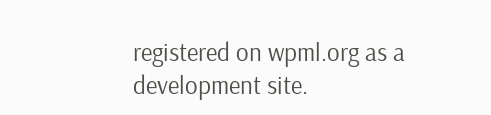registered on wpml.org as a development site.